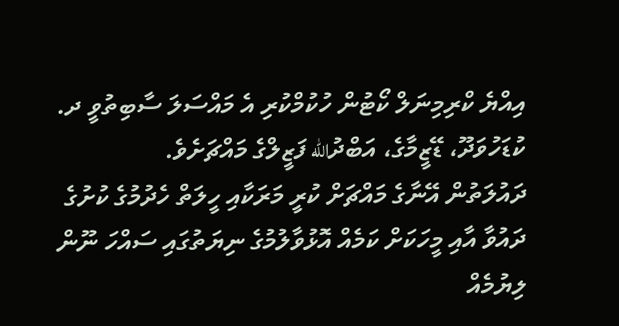އިއްޔެ ކްރިމިނަލް ކޯޓުން ހުކުމްކުރި އެ މައްސަލަ ސާބިތުވީ ދ. ކުޑަހުވަދޫ، ޑޭޒީމާގެ، އަބްދުالله ފަޒީލްގެ މައްޗަށެވެ.
ދައުލަތުން އޭނާގެ މައްޗަށް ކުރީ މަރަކާއި ހީލަތް ހެދުމުގެ ކުށުގެ ދައުވާ އާއި މީހަކަށް ކަމެއް އޮޅުވާލުމުގެ ނިޔަތުގައި ސައްހަ ނޫން ލިޔުމެއް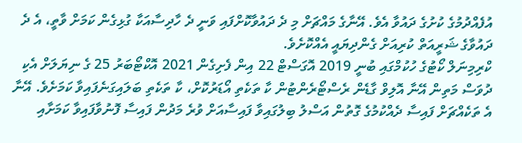އުފެއްދުމުގެ ކުށުގެ ދައުވާ އެވެ. އޭނާގެ މައްޗަށް މި ދެ ދައުވާކޮށްފައި ވަނީ ދެ ހާދިސާއަކާ ގުޅިގެން ކަމަށް ވާތީ، އެ ދެ ދައުވާގެ ޝަރީއަތް ކުރިއަށް ގެންދިޔައީ އެއްކޮށެވެ.
ކްރިމިނަލް ކޯޓުގެ ހުކުމްގައި ބުނީ 2019 އޮގަސްޓް 22 އިން ފެށިގެން 2021 އޮކްޓޯބަރު 25 ގެ ނިޔަލަށް އެކި ދުވަސް މަތިން އޭނާ އޮލިވް ގާޑެން ރެސްޓޯރެންޓުން ކާ ތަކެތި އޯޑަރުކޮށް، ކާ ތަކެތި ބަލައިގަނެފައިވާ ކަމަށެވެ. އޭނާ އެ ތަކެއްޗަށް ފައިސާ ދެއްކުމުގެ ގޮތުން އަސްލު ބިލުގައިވާ ފައިސާއަށް ވުރެ މަދުން ފައިސާ ފޮނުވާފައިވާ ކަމަށާއި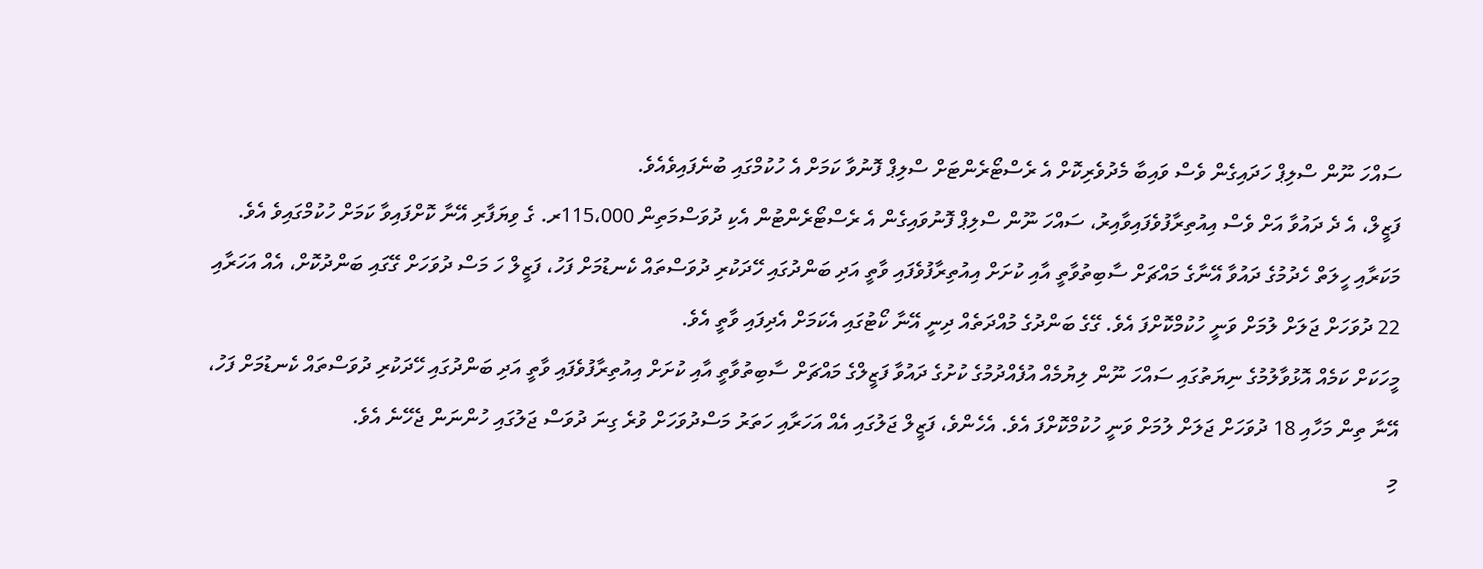ސައްހަ ނޫން ސްލިޕް ހަދައިގެން ވެސް ވައިބާ މެދުވެރިކޮށް އެ ރެސްޓޯރެންޓަށް ސްލިޕް ފޮނުވާ ކަމަށް އެ ހުކުމްގައި ބުނެފައިވެއެވެ.
ފަޒީލް، އެ ދެ ދައުވާ އަށް ވެސް އިއުތިރާފުވެފައިވާއިރު، ސައްހަ ނޫން ސްލިޕް ފޮނުވައިގެން އެ ރެސްޓޯރެންޓުން އެކި ދުވަސްމަތިން 115،000ރ. ގެ ވިޔަފާރި އޭނާ ކޮށްފައިވާ ކަމަށް ހުކުމްގައިވެ އެވެ.
މަކަރާއި ހީލަތް ހެދުމުގެ ދައުވާ އޭނާގެ މައްޗަށް ސާބިތުވާތީ އާއި ކުށަށް އިއުތިރާފުވެފައި ވާތީ އަދި ބަންދުގައި ހޭދަކުރި ދުވަސްތައް ކެނޑުމަށް ފަހު، ފަޒީލް ހަ މަސް ދުވަހަށް ގޭގައި ބަންދުކޮށް، އެއް އަހަރާއި 22 ދުވަހަށް ޖަލަށް ލުމަށް ވަނީ ހުކުމްކޮށްފަ އެވެ. ގޭގެ ބަންދުގެ މުއްދަތެއް ދިނީ އޭނާ ކޯޓުގައި އެކަމަށް އެދިފައި ވާތީ އެވެ.
މީހަކަށް ކަމެއް އޮޅުވާލުމުގެ ނިޔަތުގައި ސައްހަ ނޫން ލިޔުމެއް އުފެއްދުމުގެ ކުށުގެ ދައުވާ ފަޒީލްގެ މައްޗަށް ސާބިތުވާތީ އާއި ކުށަށް އިއުތިރާފުވެފައި ވާތީ އަދި ބަންދުގައި ހޭދަކުރި ދުވަސްތައް ކެނޑުމަށް ފަހު، އޭނާ ތިން މަހާއި 18 ދުވަހަށް ޖަލަށް ލުމަށް ވަނީ ހުކުމްކޮށްފަ އެވެ. އެހެންވެ، ފަޒީލް ޖަލުގައި އެއް އަހަރާއި ހަތަރު މަސްދުވަހަށް ވުރެ ގިނަ ދުވަސް ޖަލުގައި ހުންނަން ޖެހޭނެ އެވެ.
މި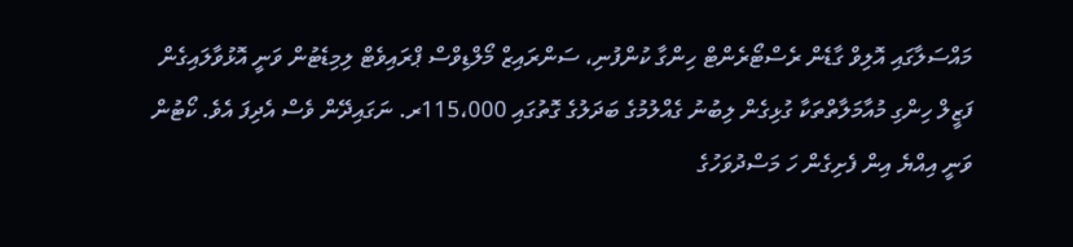މައްސަލާގައި އޮލިވް ގާޑެން ރެސްޓޯރެންޓް ހިންގާ ކުންފުނި، ސަންރައިޒް މޯލްޑިވްސް ޕްރައިވެޓް ލިމިޑެޓުން ވަނީ އޮޅުވާލައިގެން ފަޒީލް ހިންގި މުއާމަލާތްތަކާ ގުޅިގެން ލިބުނު ގެއްލުމުގެ ބަދަލުގެ ގޮތުގައި 115،000ރ. ނަގައިދޭން ވެސް އެދިފަ އެވެ. ކޯޓުން ވަނީ އިއްޔެ އިން ފެށިގެން ހަ މަސްދުވަހުގެ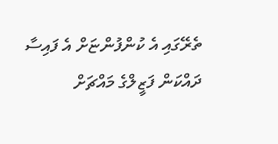ތެރޭގައި އެ ކުންފުންޏަށް އެ ފައިސާ ދައްކަން ފަޒީލްގެ މައްޗަށް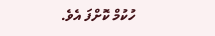ހުކުމް ކޮށްފަ އެވެ.